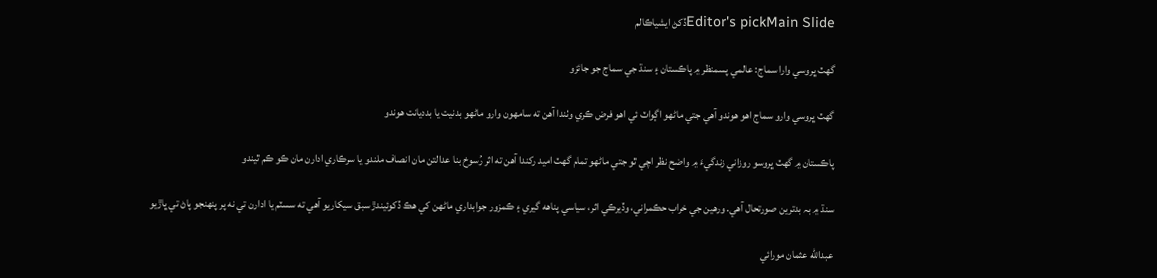Editor's pickMain Slideڏکڻ ايشياڪالم

گهٽ ڀروسي وارا سماج: عالمي پسمنظر ۾ پاڪستان ۽ سنڌ جي سماج جو جائزو

گهٽ ڀروسي وارو سماج اهو هوندو آهي جتي ماڻهو اڳواٽ ئي اهو فرض ڪري وٺندا آهن ته سامهون وارو ماڻهو بدنيت يا بدديانت هوندو

پاڪستان ۾ گهٽ ڀروسو روزاني زندگيءَ ۾ واضح نظر اچي ٿو جتي ماڻهو تمام گهٽ اميد رکندا آهن ته اثر رُسوخ بنا عدالتن مان انصاف ملندو يا سرڪاري ادارن مان ڪو ڪم ٿيندو

سنڌ ۾ بہ بدترين صورتحال آھي. ورھين جي خراب حڪمراني، وڏيرڪي اثر، سياسي پناهه گيري ۽ ڪمزور جوابداري ماڻهن کي هڪ ڏکوئيندڙ سبق سيکاريو آهي ته سسٽم يا ادارن تي نه پر پنهنجو پاڻ تي ڀاڙيو

عبدالله عثمان مورائي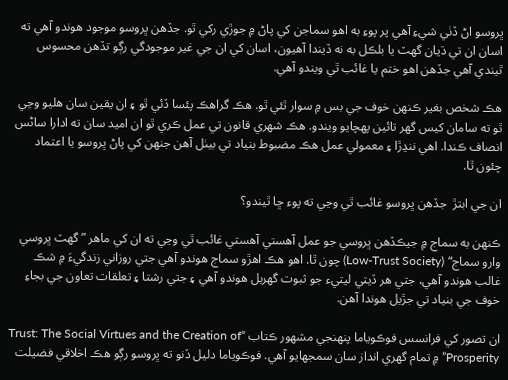ڀروسو اڻ ڏٺي شيءِ آهي پر پوءِ به اهو سماجن کي پاڻ ۾ جوڙي رکي ٿو. جڏهن ڀروسو موجود هوندو آهي ته اسان ان تي ڌيان گهٽ يا بلڪل به نه ڏيندا آهيون، اسان کي ان جي غير موجودگي رڳو تڏهن محسوس ٿيندي آهي جڏهن اهو ختم يا غائب ٿي ويندو آهي.

هڪ شخص بغير ڪنهن خوف جي بس ۾ سوار ٿئي ٿو. هڪ گراهڪ پئسا ڏئي ٿو ۽ ان يقين سان هليو وڃي ٿو ته سامان کيس گهر تائين پهچايو ويندو. هڪ شهري قانون تي عمل ڪري ٿو ان اميد سان ته ادارا ساڻس انصاف ڪندا. اهي ننڍڙا ۽ معمولي عمل هڪ مضبوط بنياد تي بيٺل آهن جنهن کي پاڻ ڀروسو يا اعتماد چئون ٿا.

ان جي ابتڙ  جڏهن ڀروسو غائب ٿي وڃي ته پوء ڇا ٿيندو؟

ڪنهن به سماج ۾ جيڪڏهن ڀروسي جو عمل آهستي آهستي غائب ٿي وڃي ته ان کي ماهر ”گهٽ ڀروسي وارو سماج“ (Low-Trust Society) چون ٿا. اهو هڪ اهڙو سماج هوندو آهي جتي روزاني زندگيءَ ۾ شڪ غالب هوندو آهي، جتي هر ڏيتي ليتيء جو ثبوت گهربل هوندو آهي ۽ جتي رشتا ۽ تعلقات تعاون جي بجاءِ خوف جي بنياد تي جڙيل هوندا آهن.

ان تصور کي فرانسس فوڪوياما پنهنجي مشهور ڪتاب “Trust: The Social Virtues and the Creation of Prosperity” ۾ تمام گهري انداز سان سمجهايو آهي. فوڪوياما دليل ڏنو ته ڀروسو رڳو هڪ اخلاقي فضيلت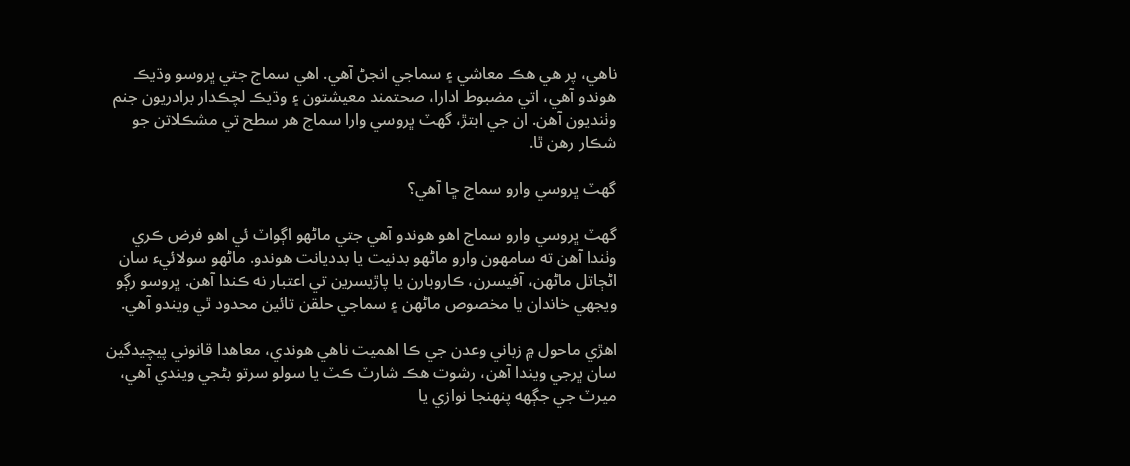ناهي، پر هي هڪ معاشي ۽ سماجي انجڻ آهي. اهي سماج جتي ڀروسو وڌيڪ هوندو آهي، اتي مضبوط ادارا، صحتمند معيشتون ۽ وڌيڪ لچڪدار برادريون جنم وٺنديون آهن. ان جي ابتڙ، گهٽ ڀروسي وارا سماج هر سطح تي مشڪلاتن جو شڪار رهن ٿا.

گهٽ ڀروسي وارو سماج ڇا آهي؟

گهٽ ڀروسي وارو سماج اهو هوندو آهي جتي ماڻهو اڳواٽ ئي اهو فرض ڪري وٺندا آهن ته سامهون وارو ماڻهو بدنيت يا بدديانت هوندو. ماڻهو سولائيء سان اڻڄاتل ماڻهن، آفيسرن، ڪاروبارن يا پاڙيسرين تي اعتبار نه ڪندا آهن. ڀروسو رڳو ويجهي خاندان يا مخصوص ماڻهن ۽ سماجي حلقن تائين محدود ٿي ويندو آهي.

اهڙي ماحول ۾ زباني وعدن جي ڪا اهميت ناهي هوندي، معاهدا قانوني پيچيدگين سان ڀرجي ويندا آهن، رشوت هڪ شارٽ ڪٽ يا سولو سرتو بڻجي ويندي آهي، ميرٽ جي جڳهه پنهنجا نوازي يا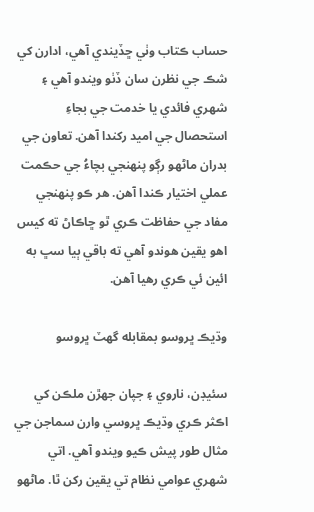حساب ڪتاب وٺي ڇڏيندي آهي، ادارن کي شڪ جي نظرن سان ڏٺو ويندو آهي ۽ شهري فائدي يا خدمت جي بجاءِ استحصال جي اميد رکندا آهن. تعاون جي بدران ماڻهو رڳو پنهنجي بچاءُ جي حڪمت عملي اختيار ڪندا آهن. هر ڪو پنهنجي مفاد جي حفاظت ڪري ٿو ڇاڪاڻ ته کيس اهو يقين هوندو آهي ته باقي ٻيا سڀ به ائين ئي ڪري رهيا آهن.

وڌيڪ ڀروسو بمقابله گهٽ ڀروسو

سئيڊن، ناروي ۽ جپان جهڙن ملڪن کي اڪثر ڪري وڌيڪ ڀروسي وارن سماجن جي مثال طور پيش ڪيو ويندو آهي. اتي شهري عوامي نظام تي يقين رکن ٿا. ماڻهو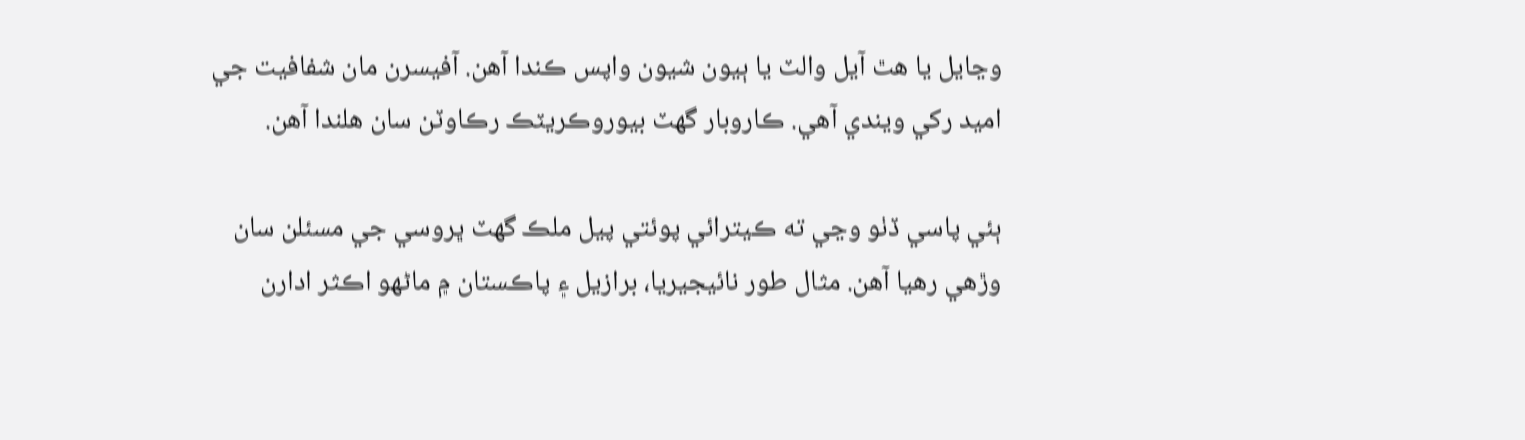وڃايل يا هٿ آيل والٽ يا ٻيون شيون واپس ڪندا آهن. آفيسرن مان شفافيت جي اميد رکي ويندي آهي. ڪاروبار گهٽ بيوروڪريٽڪ رڪاوٽن سان هلندا آهن.

ٻئي پاسي ڏٺو وڃي ته ڪيترائي پوئتي پيل ملڪ گهٽ ڀروسي جي مسئلن سان وڙهي رهيا آهن. مثال طور نائيجيريا، برازيل ۽ پاڪستان ۾ ماڻهو اڪثر ادارن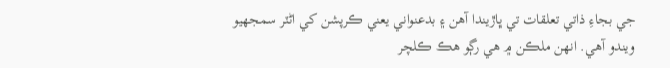جي بجاءِ ذاتي تعلقات تي ڀاڙيندا آهن ۽ بدعنواني يعني ڪرپشن کي اڻٽر سمجهيو ويندو آهي. انهن ملڪن ۾ هي رڳو هڪ ڪلچر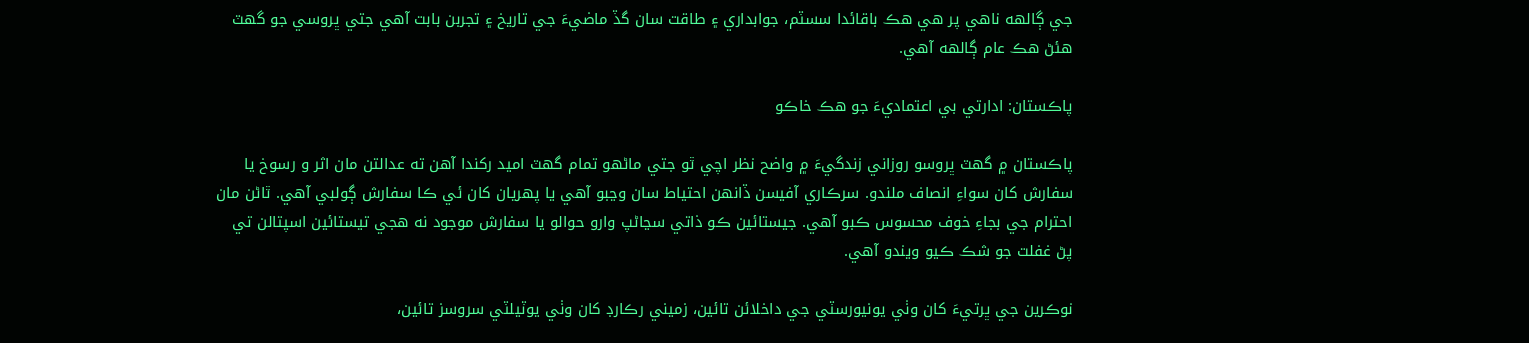جي ڳالهه ناهي پر هي هڪ باقائدا سسٽم، جوابداري ۽ طاقت سان گڏ ماضيءَ جي تاريخ ۽ تجربن بابت آهي جتي ڀروسي جو گهٽ هئڻ هڪ عام ڳالهه آهي.

پاڪستان: ادارتي بي اعتماديءَ جو هڪ خاڪو

پاڪستان ۾ گهٽ ڀروسو روزاني زندگيءَ ۾ واضح نظر اچي ٿو جتي ماڻهو تمام گهٽ اميد رکندا آهن ته عدالتن مان اثر و رسوخ يا سفارش کان سواءِ انصاف ملندو. سرڪاري آفيسن ڏانهن احتياط سان وڃبو آهي يا پهريان کان ئي ڪا سفارش ڳولبي آهي. ٿاڻن مان احترام جي بجاءِ خوف محسوس ڪبو آهي. جيستائين ڪو ذاتي سڃاڻپ وارو حوالو يا سفارش موجود نه هجي تيستائين اسپتالن تي پڻ غفلت جو شڪ ڪيو ويندو آهي.

نوڪرين جي ڀرتيءَ کان وٺي يونيورسٽي جي داخلائن تائين، زميني رڪارڊ کان وٺي يوٽيلٽي سروسز تائين،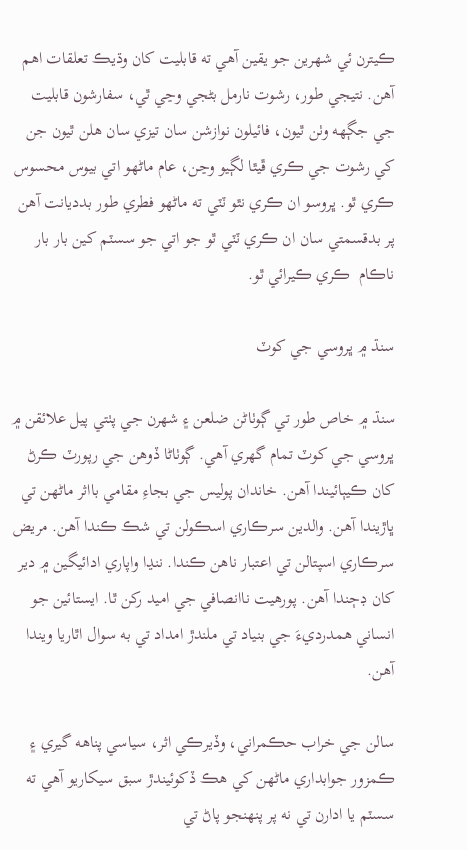ڪيترن ئي شهرين جو يقين آهي ته قابليت کان وڌيڪ تعلقات اهم آهن. نتيجي طور، رشوت نارمل بڻجي وڃي ٿي، سفارشون قابليت جي جڳهه وٺن ٿيون، فائيلون نوازشن سان تيزي سان هلن ٿيون جن کي رشوت جي ڪري ڦيٿا لڳيو وڃن، عام ماڻهو اتي بيوس محسوس ڪري ٿو. ڀروسو ان ڪري نٿو ٽٽي ته ماڻهو فطري طور بدديانت آهن پر بدقسمتي سان ان ڪري ٽٽي ٿو جو اتي جو سسٽم کين بار بار ناڪام  ڪري ڪيرائي ٿو.

سنڌ ۾ ڀروسي جي کوٽ

سنڌ ۾ خاص طور تي ڳوٺاڻن ضلعن ۽ شهرن جي پٺتي پيل علائقن ۾ ڀروسي جي کوٽ تمام گهري آهي. ڳوٺاڻا ڏوهن جي رپورٽ ڪرڻ کان ڪيٻائيندا آهن. خاندان پوليس جي بجاءِ مقامي بااثر ماڻهن تي ڀاڙيندا آهن. والدين سرڪاري اسڪولن تي شڪ ڪندا آهن. مريض سرڪاري اسپتالن تي اعتبار ناهن ڪندا. ننڍا واپاري ادائيگين ۾ دير کان ڊڄندا آهن. پورهيت ناانصافي جي اميد رکن ٿا. ايستائين جو انساني همدرديءَ جي بنياد تي ملندڙ امداد تي به سوال اٿاريا ويندا آهن.

سالن جي خراب حڪمراني، وڏيرڪي اثر، سياسي پناهه گيري ۽ ڪمزور جوابداري ماڻهن کي هڪ ڏکوئيندڙ سبق سيکاريو آهي ته سسٽم يا ادارن تي نه پر پنهنجو پاڻ تي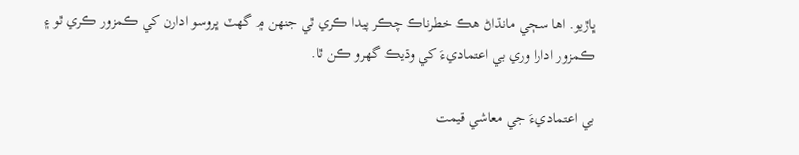ڀاڙيو. اها سڄي مانڌاڻ هڪ خطرناڪ چڪر پيدا ڪري ٿي جنهن ۾ گهٽ ڀروسو ادارن کي ڪمزور ڪري ٿو ۽ ڪمزور ادارا وري بي اعتماديءَ کي وڌيڪ گهرو ڪن ٿا.

بي اعتماديءَ جي معاشي قيمت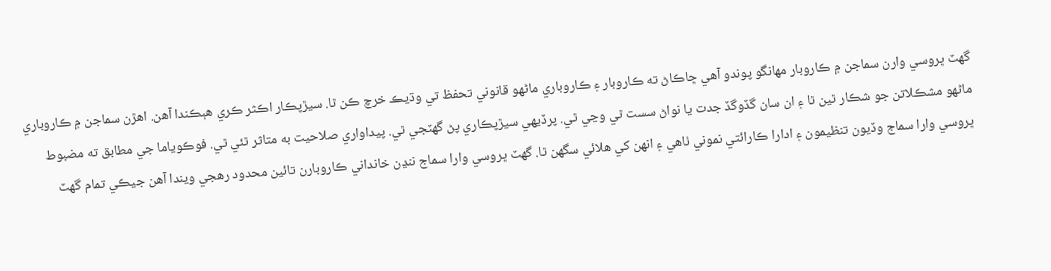گهٽ ڀروسي وارن سماجن ۾ ڪاروبار مهانگو پوندو آهي ڇاڪاڻ ته ڪاروبار ۽ ڪاروباري ماڻهو قانوني تحفظ تي وڌيڪ خرچ ڪن ٿا. سيڙپڪار اڪثر ڪري هٻڪندا آهن. اهڙن سماجن ۾ ڪاروباري ماڻهو مشڪلاتن جو شڪار ٿين ٿا ۽ ان سان گڏوگڏ جدت يا نواڻ سست ٿي وڃي ٿي. پرڏيهي سيڙپڪاري پڻ گهٽجي ٿي. پيداواري صلاحيت به متاثر ٿئي ٿي. فوڪوياما جي مطابق ته مضبوط ڀروسي وارا سماج وڏيون تنظيمون ۽ ادارا ڪارائتي نموني ٺاهي ۽ انهن کي هلائي سگهن ٿا. گهٽ ڀروسي وارا سماج ننڍن خانداني ڪاروبارن تائين محدود رهجي ويندا آهن جيڪي تمام گهٽ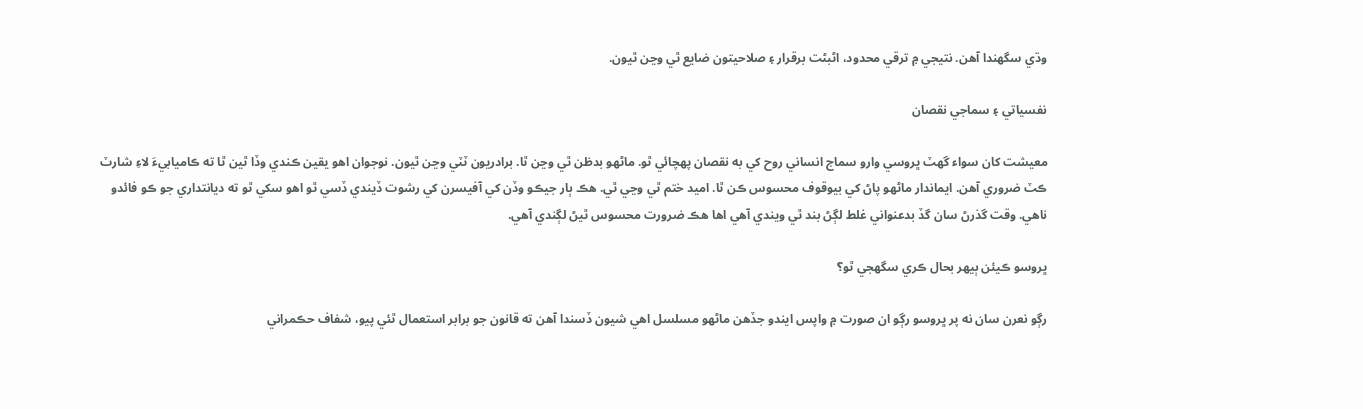وڌي سگهندا آهن. نتيجي ۾ ترقي محدود، اڻبڻت برقرار ۽ صلاحيتون ضايع ٿي وڃن ٿيون.

نفسياتي ۽ سماجي نقصان

معيشت کان سواء گهٽ ڀروسي وارو سماج انساني روح کي به نقصان پهچائي ٿو. ماڻهو بدظن ٿي وڃن ٿا. برادريون ٽٽي وڃن ٿيون. نوجوان اهو يقين ڪندي وڏا ٿين ٿا ته ڪاميابيءَ لاءِ شارٽ ڪٽ ضروري آهن. ايماندار ماڻهو پاڻ کي بيوقوف محسوس ڪن ٿا. اميد ختم ٿي وڃي ٿي. هڪ ٻار جيڪو وڏن کي آفيسرن کي رشوت ڏيندي ڏسي ٿو اهو سکي ٿو ته ديانتداري جو ڪو فائدو ناهي. وقت گذرڻ سان گڏ بدعنواني غلط لڳڻ بند ٿي ويندي آهي اها هڪ ضرورت محسوس ٿيڻ لڳندي آهي.

ڀروسو ڪيئن ٻيهر بحال ڪري سگهجي ٿو؟

رڳو نعرن سان نه پر ڀروسو رڳو ان صورت ۾ واپس ايندو جڏهن ماڻهو مسلسل اهي شيون ڏسندا آهن ته قانون جو برابر استعمال ٿئي پيو، شفاف حڪمراني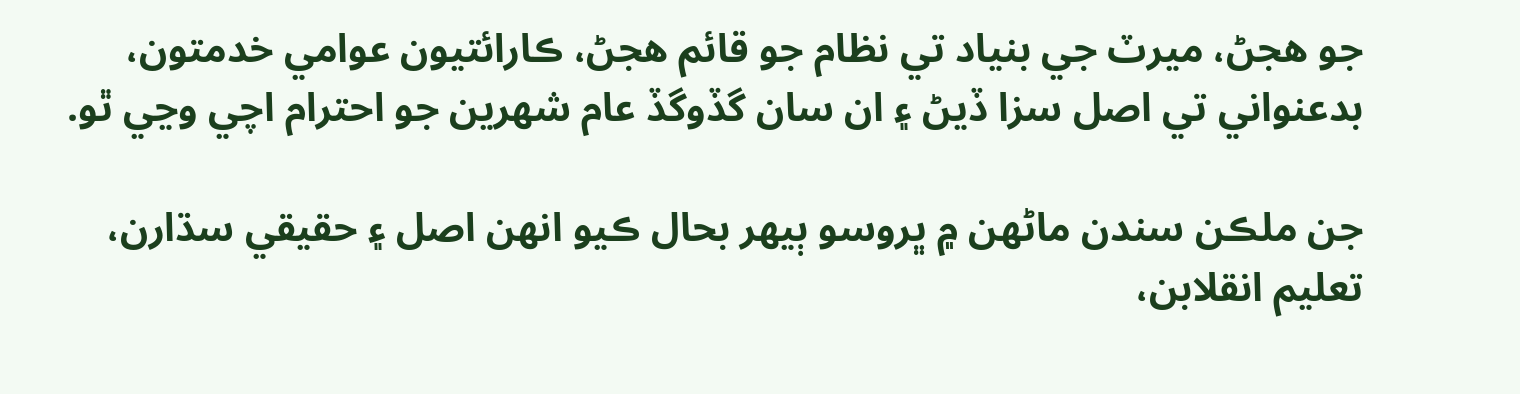جو هجڻ، ميرٽ جي بنياد تي نظام جو قائم هجڻ، ڪارائتيون عوامي خدمتون، بدعنواني تي اصل سزا ڏيڻ ۽ ان سان گڏوگڏ عام شهرين جو احترام اچي وڃي ٿو.

جن ملڪن سندن ماڻهن ۾ ڀروسو ٻيهر بحال ڪيو انهن اصل ۽ حقيقي سڌارن، تعليم انقلابن،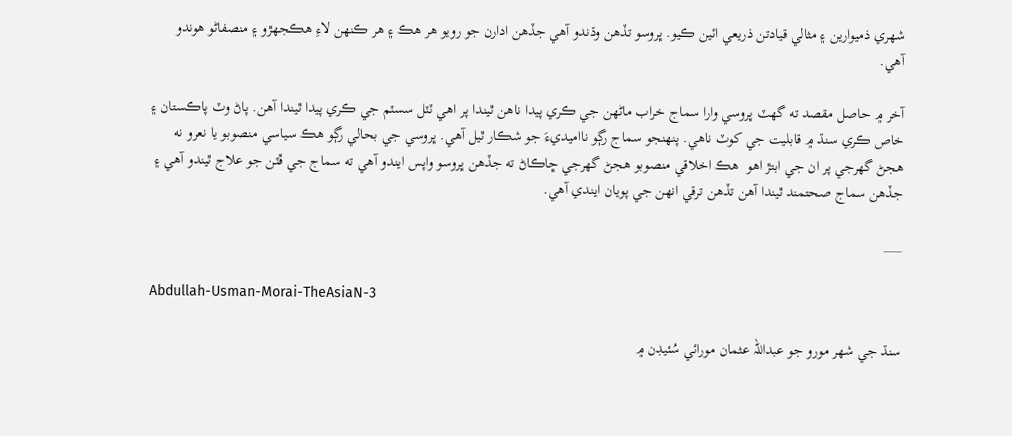شهري ذميوارين ۽ مثالي قيادتن ذريعي ائين ڪيو. ڀروسو تڏهن وڌندو آهي جڏهن ادارن جو رويو هر هڪ ۽ هر ڪنهن لاءِ هڪجهڙو ۽ منصفاڻو هوندو آهي.

آخر ۾ حاصل مقصد ته گهٽ ڀروسي وارا سماج خراب ماڻهن جي ڪري پيدا ناهن ٿيندا پر اهي ٽٽل سسٽم جي ڪري پيدا ٿيندا آهن. پاڻ وٽ پاڪستان ۽ خاص ڪري سنڌ ۾ قابليت جي کوٽ ناهي. پنهنجو سماج رڳو نااميديءَ جو شڪار ٿيل آهي. ڀروسي جي بحالي رڳو هڪ سياسي منصوبو يا نعرو نه هجڻ گهرجي پر ان جي ابتڙ اهو  هڪ اخلاقي منصوبو هجڻ گهرجي ڇاڪاڻ ته جڏهن ڀروسو واپس ايندو آهي ته سماج جي ڦٽن جو علاج ٿيندو آهي ۽ جڏهن سماج صحتمند ٿيندا آهن تڏهن ترقي انهن جي پويان ايندي آهي.

___

Abdullah-Usman-Morai-TheAsiaN-3

سنڌ جي شھر مورو جو عبداللہ عثمان مورائي سُئيڊن ۾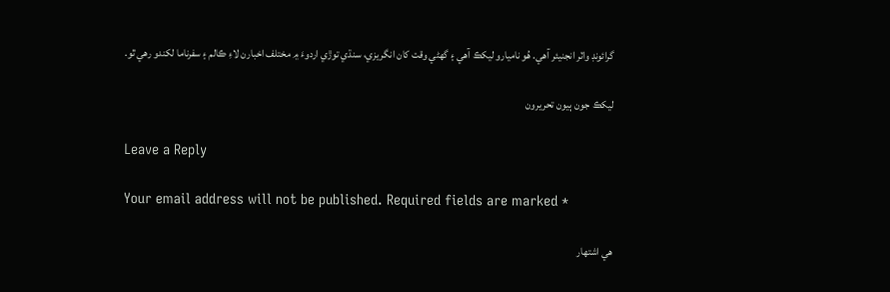گرائونڊ واٽر انجنيئر آھي. ھُو ناميارو ليکڪ آھي ۽ گھڻي وقت کان انگريزي، سنڌي توڙي اردوءَ ۾ مختلف اخبارن لاءِ ڪالم ۽ سفرناما لکندو رھي ٿو.

ليکڪ جون ٻيون تحريرون

Leave a Reply

Your email address will not be published. Required fields are marked *

هي اشتهار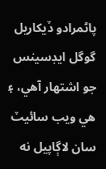پاڻمرادو ڏيکاريل گوگل ايڊسينس جو اشتهار آهي، ۽ هي ويب سائيٽ سان لاڳاپيل نه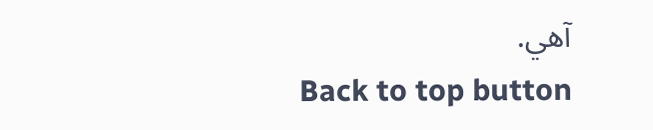آهي.
Back to top button